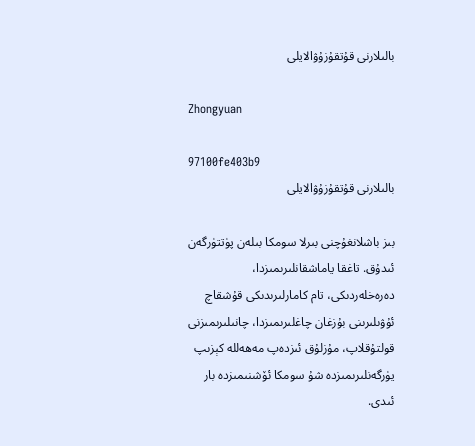بالىلارنى قۇتقۇزۇۋالايلى

Zhongyuan

97100fe403b9
بالىلارنى قۇتقۇزۇۋالايلى

بىز باشلانغۇچنى بىرلا سومكا بىلەن پۈتتۈرگەن ئىدۇق. تاغقا ياماشقانلىرىمىزدا، دەرەخلەردىكى، تام كامارلىرىدىكى قۇشقاچ ئۇۋىلىرىنى بۇزغان چاغلىرىمىزدا، چانىلىرىمىزنى قولتۇقلاپ، مۇزلۇق ئىزدەپ مەھەللە كېزىپ يۈرگەنلىرىمىزدە شۇ سومكا ئۆشنىمىزدە بار ئىدى.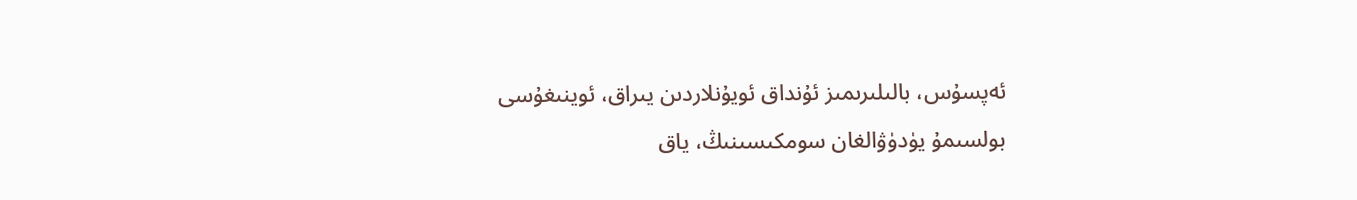ئەپسۇس، بالىلىرىمىز ئۇنداق ئويۇنلاردىن يىراق، ئوينىغۇسى بولسىمۇ يۈدۈۋالغان سومكىسىنىڭ، ياق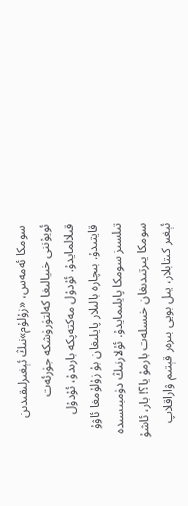سومكا ئەمەس، «زۇلۇم»نىڭ ئېغىرلىقىدىن ئويۇننى خىيالىغا كەلتۈرۈشكە جۈرئەت قىلالمايدۇ. ئۇدۇل مەكتەپكە بارىدۇ، ئۇدۇل قايتىدۇ. بىچارە بالىلار پايلىغان بۇ زۇلۇمغا ئاۋۇ تىلسىز سومكا پايلىمايدۇ. ئۇلارنىڭ دۈمبىسىدە سومكا يىرتىدىغان خىسلەت بارمۇ يا؟! بار، ئاشۇ ئېغىر كىتابلار، يىل بويى بىرەر قېتىم ۋاراقلاپ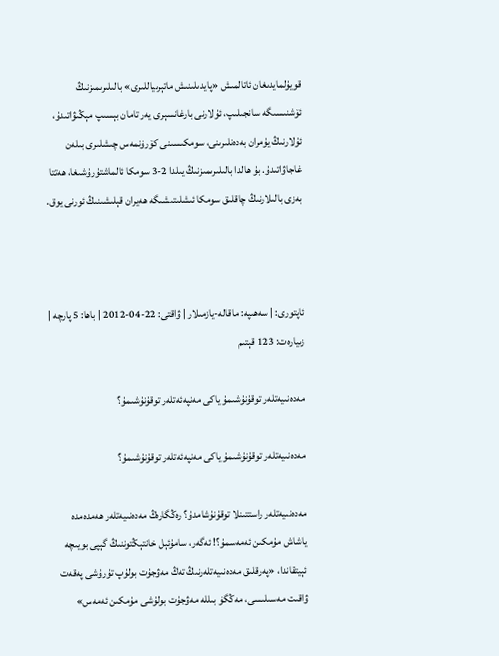قويۇلمايدىغان ئاتالمىش «پايدىلىنىش ماتېرىياللىرى» بالىلىرىمىزنىڭ ئۆشنىسىگە سانجىلىپ، ئۇلارنى بارغانسېرى يەر تامان بېسىپ مېڭىۋاتىدۇ، ئۇلارنىڭ يۇمران بەدەنلىرىنى، سومكىسىنى كۆرۈنمەس چىشلىرى بىلەن غاجاۋاتىدۇ. بۇ ھالدا بالىلىرىمىزنىڭ يىلدا 2-3 سومكا ئالماشتۇرۇشىغا، ھەتتا بەزى بالىلارنىڭ چاقلىق سومكا ئىشلىتىشىگە ھەيران قېلىشىنىڭ ئورنى يوق.



ئاپتورى: | سەھىپە: ماقالە-يازمىلار | ۋاقتى: 22-04-2012 | باھا: 5 پارچە | زىيارەت: 123 قېتىم

مەدەنىيەتلەر توقۇنۇشىمۇ ياكى مەنپەئەتلەر توقۇنۇشىمۇ؟

مەدەنىيەتلەر توقۇنۇشىمۇ ياكى مەنپەئەتلەر توقۇنۇشىمۇ؟

مەدەنىيەتلەر راستتىنلا توقۇنۇشامدۇ؟ رەڭگارەڭ مەدەنىيەتلەر ھەمدەمدە ياشاش مۇمكىن ئەمەسمۇ؟! ئەگەر، سامۇئېل خانتېڭتوننىڭ گېپى بويىچە ئېيتقاندا، «پەرقلىق مەدەنىيەتلەرنىڭ تەڭ مەۋجۇت بولۇپ تۇرۇشى پەقەت ۋاقىت مەسىلىسى، مەڭگۈ بىللە مەۋجۇت بولۇشى مۇمكىن ئەمەس»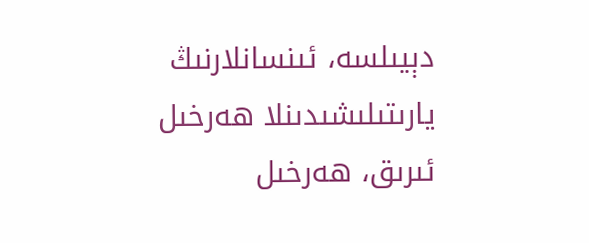دېيىلسە، ئىنسانلارنىڭ يارىتىلىشىدىنلا ھەرخىل ئىرىق، ھەرخىل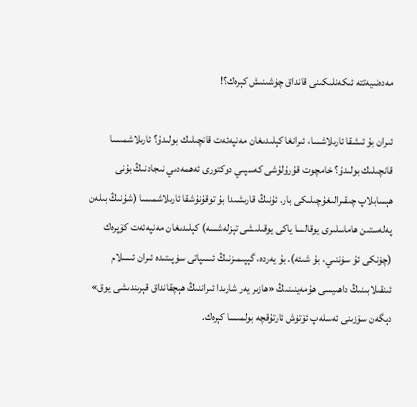مەدەنىيەتتە ئىكەنلىكىنى قانداق چۈشىنىش كېرەك؟!

ئىران بۇ ئىشقا ئارىلاشسا، ئىرانغا كېلىدىغان مەنپەئەت قانچىلىك بولىدۇ؟ ئارىلاشمىسا قانچىلىك بولىدۇ؟ خامچوت قۇرۇلۇشى كەسپىي دوكتورى ئەھمەدىي نىجادنىڭ بۇنى ھېسابلاپ چىقىرالىغۇچىلىكى بار. ئۇنىڭ قارىشىدا بۇ توقۇنۇشقا ئارىلاشمىسا (شۇنىڭ بىلەن پەلەستىن ھاماسلىرى يوقالسا ياكى يوقىلىشى تېزلەشسە) كېلىدىغان مەنپەئەت كۆپرەك (چۈنكى ئۇ سۈننىي، بۇ شىئە). بۇ يەردە، گېپىمىزنىڭ ئىسپاتى سۈپىتىدە ئىران ئىسلام ئىنقىلابىنىڭ داھىيسى ھۇمەينىنىڭ «ھازىر يەر شارىدا ئىراننىڭ ھېچقانداق قېرىندىشى يوق» دېگەن سۆزىنى ئەسلەپ ئۆتۈش ئارتۇقچە بولمىسا كېرەك.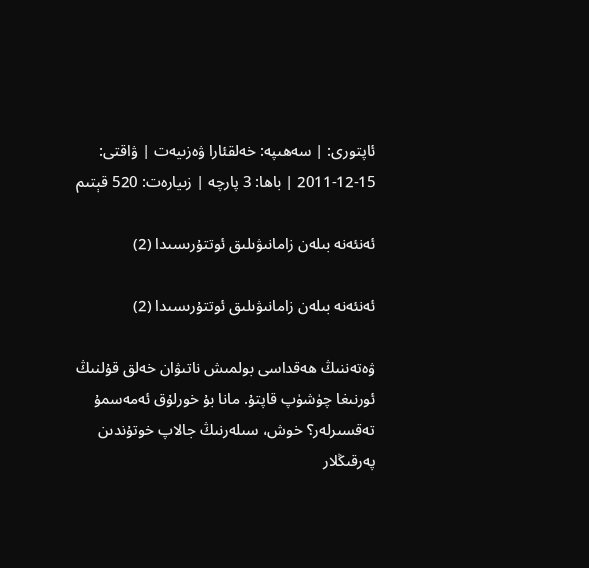ئاپتورى: | سەھىپە: خەلقئارا ۋەزىيەت | ۋاقتى: 15-12-2011 | باھا: 3 پارچە | زىيارەت: 520 قېتىم

ئەنئەنە بىلەن زامانىۋىلىق ئوتتۇرىسىدا (2)

ئەنئەنە بىلەن زامانىۋىلىق ئوتتۇرىسىدا (2)

ۋەتەننىڭ ھەقداسى بولمىش ناتىۋان خەلق قۇلنىڭ ئورنىغا چۈشۈپ قاپتۇ. مانا بۇ خورلۇق ئەمەسمۇ تەقسىرلەر؟ خوش، سىلەرنىڭ جالاپ خوتۇندىن پەرقىڭلار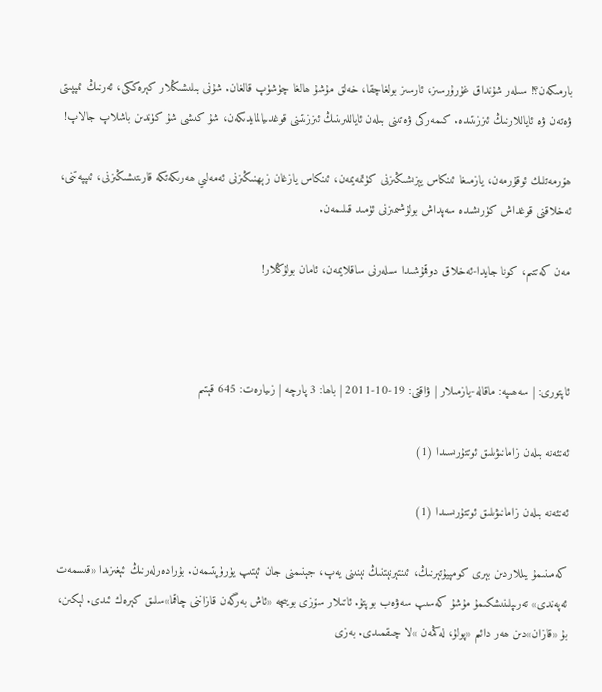بارمىكەن؟! سىلەر شۇنداق غۇرۇرسىز، ئارسىز بولغاچقا، خەلق مۇشۇ ھالغا چۈشۈپ قالغان. شۇنى بىلىشىڭلار كېرەككى، ئەرنىڭ ئىپپىتى ۋەتەن ۋە ئاياللارنىڭ ئىززىتىدە. كىمەركى ۋەتىنى بىلەن ئاياللىرىنىڭ ئىززىتىنى قوغدىيالمايدىكەن، شۇ كىشى شۇ كۈندىن باشلاپ جالاپ!

ھۆرمەتلىك ئوقۇرمەن، يازمىغا ئىنكاس يېزىشىڭىزنى كۈتمەيمەن، ئىنكاس يازغان زېھنىڭىزنى ئەمەلىي ھەرىكەتكە قارىتىشىڭىزنى، ئىپپەتنى، ئەخلاقنى قوغداش كۈرىشىدە سەپداش بولۇشىمىزنى ئۈمىد قىلىمەن.

مەن كەتتىم، كونا جايدا-ئەخلاق دوقمۇشىدا سىلەرنى ساقلايمەن، ئامان بولۇڭلار!



ئاپتورى: | سەھىپە: ماقالە-يازمىلار | ۋاقتى: 19-10-2011 | باھا: 3 پارچە | زىيارەت: 645 قېتىم

ئەنئەنە بىلەن زامانىۋىلىق ئوتتۇرىسىدا (1)

ئەنئەنە بىلەن زامانىۋىلىق ئوتتۇرىسىدا (1)

كەمىنىمۇ يىللاردىن بېرى كومپيۇتېرنىڭ، ئىنتېرنېتنىڭ نېنىنى يەپ، جېنىمنى جان ئېتىپ يۈرۈپتىمەن. بۇرادەرلەرنىڭ ئېغىزىدا «قىسمەت ئەپەندى» تەرىپلىنىشكىمۇ مۇشۇ كەسىپ سەۋەب بوپتۇ. ئاتىلار سۆزى بويىچە «ئاش بەرگەن قازاننى چاقما»سلىق كېرەك ئىدى. لېكىن، بۇ «قازان»دىن ھەر دائىم «پولۇ، لەڭمەن »لا چىقمىدى. بەزى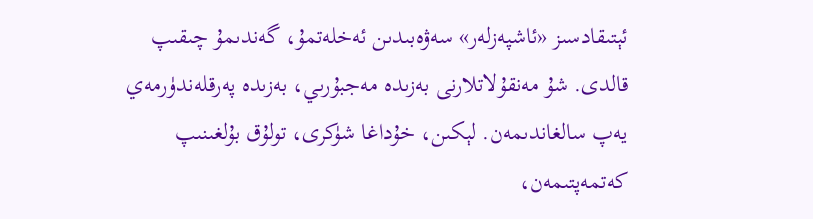ئېتىقادسىز «ئاشپەزلەر» سەۋەبىدىن ئەخلەتمۇ، گەندىمۇ چىقىپ قالدى. شۇ مەنقۇلاتلارنى بەزىدە مەجبۇرىي، بەزىدە پەرقلەندۈرمەي يەپ سالغاندىمەن. لېكىن، خۇداغا شۈكرى، تولۇق بۇلغىنىپ كەتمەپتىمەن،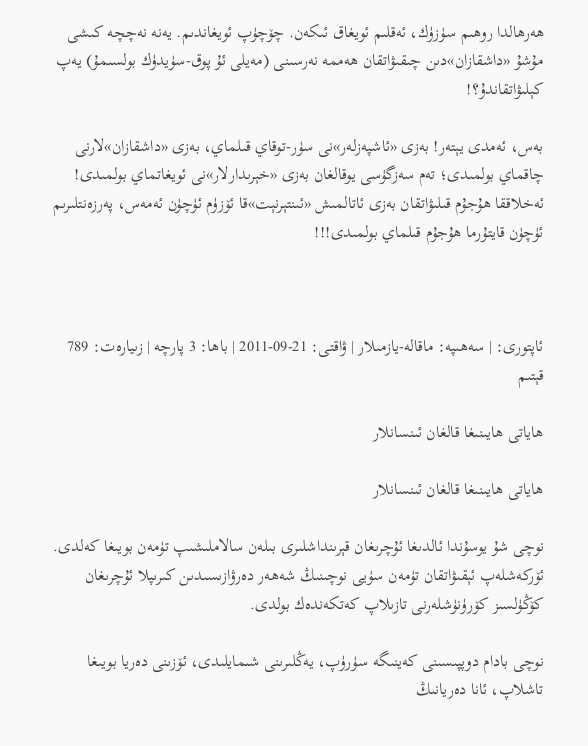ھەرھالدا روھىم سۈزۈك، ئەقلىم ئويغاق ئىكەن. چۆچۈپ ئويغاندىم. يەنە نەچچە كىشى مۇشۇ «داشقازان»دىن چىقىۋاتقان ھەممە نەرسىنى (مەيلى ئۇ پوق-سۈيدۈك بولسىمۇ) يەپ كېلىۋاتقاندۇ؟!

بەس، ئەمدى يېتەر! بەزى «ئاشپەزلەر»نى سۈر-توقاي قىلماي، بەزى «داشقازان»لارنى چاقماي بولمىدى؛ تەم سەزگۈسى يوقالغان بەزى «خېرىدارلار»نى ئويغاتماي بولمىدى! ئەخلاققا ھۇجۇم قىلىۋاتقان بەزى ئاتالمىش «ئىنتېرنېت»قا ئۆزۈم ئۈچۈن ئەمەس، پەرزەنتلىرىم ئۈچۈن قايتۇرما ھۇجۇم قىلماي بولمىدى!!!



ئاپتورى: | سەھىپە: ماقالە-يازمىلار | ۋاقتى: 21-09-2011 | باھا: 3 پارچە | زىيارەت: 789 قېتىم

ھاياتى ھايىنىغا قالغان ئىنسانلار

ھاياتى ھايىنىغا قالغان ئىنسانلار

نوچى شۇ يوسۇندا ئالدىغا ئۇچرىغان قېرىنداشلىرى بىلەن سالاملىشىپ تۈمەن بويىغا كەلدى. ئۆركەشلەپ ئېقىۋاتقان تۈمەن سۈيى نوچىنىڭ شەھەر دەرۋازىسىدىن كىرىپلا ئۇچرىغان كۆڭۈلسىز كۆرۈنۈشلەرنى تازىلاپ كەتكەندەك بولدى.

نوچى بادام دوپپىسىنى كەينىگە سۈرۈپ، يەڭلىرىنى شىمايلىدى، ئۆزىنى دەريا بويىغا تاشلاپ، ئانا دەريانىڭ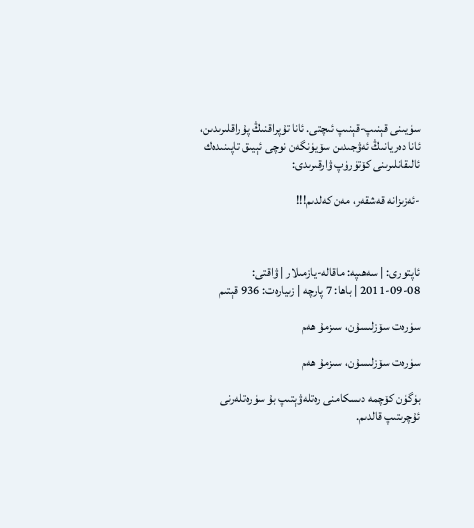سۈيىنى قېنىپ-قېنىپ ئىچتى. ئانا تۇپراقنىڭ پۇراقلىرىدىن، ئانا دەريانىڭ ئەۋجىدىن سۆيۈنگەن نوچى ئېيىق تاپىنىدەك ئالىقانلىرىنى كۆتۈرۈپ ۋارقىرىدى:

-ئەزىزانە قەشقەر، مەن كەلدىم!!!



ئاپتورى: | سەھىپە: ماقالە-يازمىلار | ۋاقتى: 08-09-2011 | باھا: 7 پارچە | زىيارەت: 936 قېتىم

سۈرەت سۆزلىسۇن، سىزمۇ ھەم

سۈرەت سۆزلىسۇن، سىزمۇ ھەم

بۈگۈن كۆچمە دىسكامنى رەتلەۋېتىپ بۇ سۈرەتلەرنى ئۇچرىتىپ قالدىم.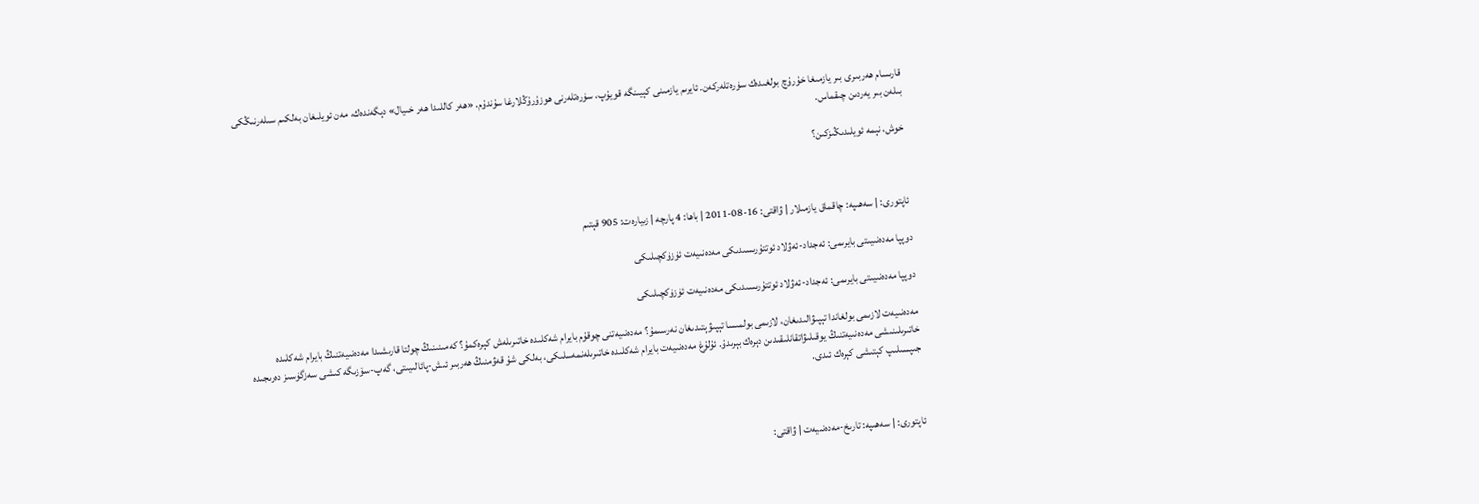قارىسام ھەربىرى بىر يازمىغا خۇرۇچ بولغىدەك سۈرەتلەركەن. ئايرىم يازمىنى كېيىنگە قويۇپ، سۈرەتلەرنى ھوزۇرۇڭلارغا سۇندۇم. «ھەر كاللىدا ھەر خىيال» دېگەندەك، مەن ئويلىغان بەلكىم سىلەرنىڭكى بىلەن بىر يەردىن چىقماس.

خوش، نېمە ئويلىدىڭىزكىن؟



ئاپتورى: | سەھىپە: چاقماق يازمىلار | ۋاقتى: 16-08-2011 | باھا: 4 پارچە | زىيارەت: 905 قېتىم

دوپپا مەدەنىيىتى بايرىمى: ئەجداد-ئەۋلاد ئوتتۇرىسىدىكى مەدەنىيەت ئۈزۈكچىلىكى

دوپپا مەدەنىيىتى بايرىمى: ئەجداد-ئەۋلاد ئوتتۇرىسىدىكى مەدەنىيەت ئۈزۈكچىلىكى

مەدەنىيەت لازىمى بولغاندا تېپىۋالىدىغان، لازىمى بولمىسا تېپىۋېتىدىغان نەرسىمۇ؟ مەدەنىيەتنى چوقۇم بايرام شەكلىدە خاتىرىلەش كېرەكمۇ؟ كەمىنىنىڭ چولتا قارىشىدا مەدەنىيەتنىڭ بايرام شەكلىدە خاتىرىلىنىشى مەدەنىيەتنىڭ يوقىلىۋاتقانلىقىدىن دېرەك بېرىدۇ. ئۇلۇغ مەدەنىيەت بايرام شەكلىدە خاتىرىلەنمەسلىكى، بەلكى شۇ قەۋمنىڭ ھەربىر ئىش-پائالىيىتى، گەپ-سۆزىگە كىشى سەزگۈسىز دەرىجىدە جىپسىلىپ كېتىشى كېرەك ئىدى.



ئاپتورى: | سەھىپە: تارىخ-مەدەنىيەت | ۋاقتى: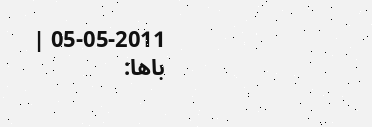05-05-2011 | باھا: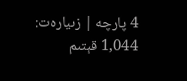4 پارچە | زىيارەت: 1,044 قېتىم